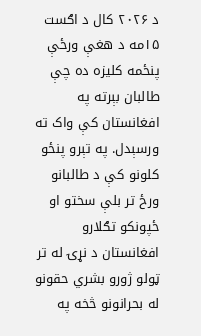د ۲۰۲۶ کال د اګست ۱۵مه د هغې ورځې پنځمه کلیزه ده چې طالبان بېرته په افغانستان کې واک ته ورسېدل. په تېرو پنځو کلونو کې د طالبانو ورځ تر بلې سختو او ځپونکو تګلارو افغانستان د نړۍ له تر ټولو ژورو بشري حقونو له بحرانونو څخه په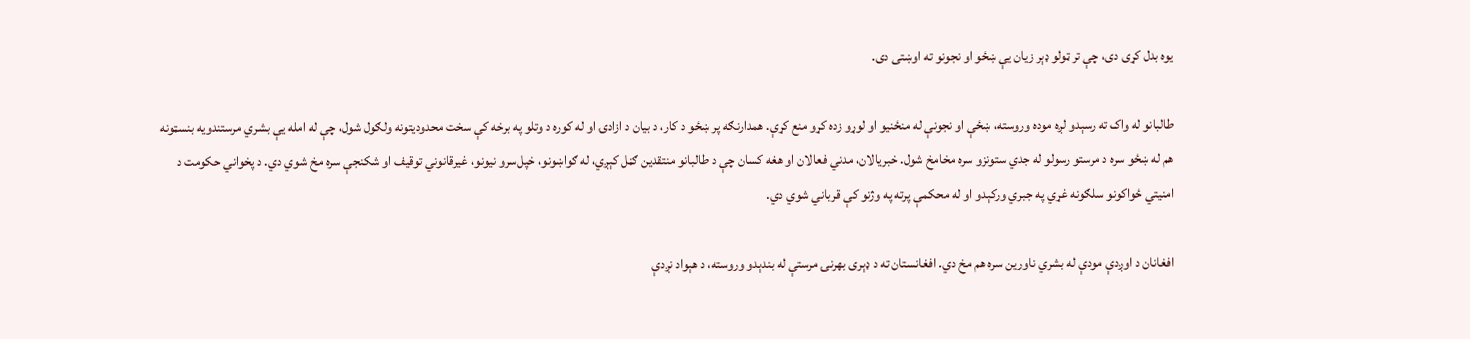یوه بدل کړی دی، چې تر ټولو ډېر زیان یې ښځو او نجونو ته اوښتی دی.

طالبانو له واک ته رسېدو لږه موده وروسته، ښځې او نجونې له منځنیو او لوړو زده کړو منع کړې. همدارنګه پر ښځو د کار، د بیان د ازادۍ او له کوره د وتلو په برخه کې سخت محدودیتونه ولګول شول، چې له امله یې بشري مرستندویه بنسټونه هم له ښځو سره د مرستو رسولو له جدي ستونزو سره مخامخ شول. خبریالان، مدني فعالان او هغه کسان چې د طالبانو منتقدین ګڼل کېږي، له ګواښونو، خپل‌سرو نیونو، غیرقانوني توقیف او شکنجې سره مخ شوي دي. د پخواني حکومت د امنیتي ځواکونو سلګونه غړي په جبري ورکېدو او له محکمې پرته په وژنو کې قرباني شوي دي.

افغانان د اوږدې مودې له بشري ناورین سره هم مخ دي. افغانستان ته د ډېری بهرنۍ مرستې له بندېدو وروسته، د هېواد نږدې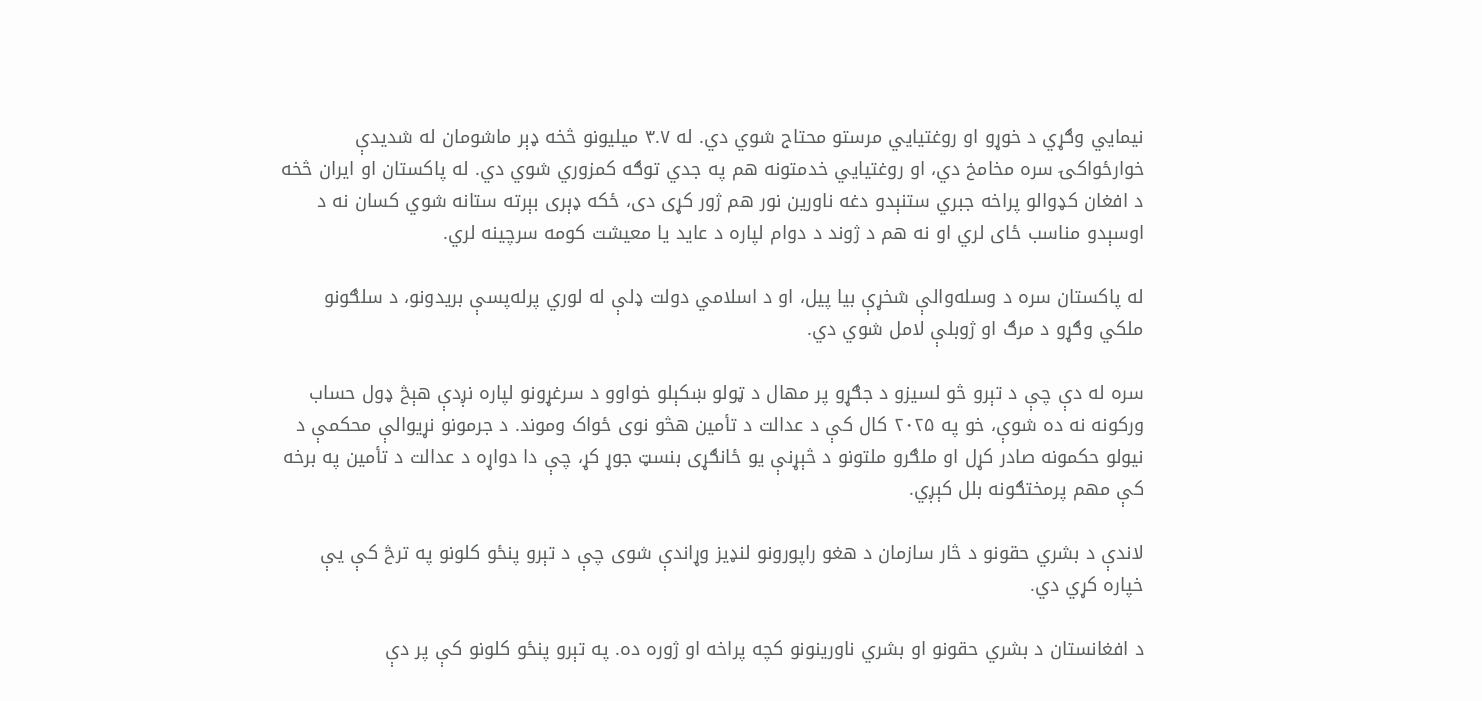نیمایي وګړي د خوړو او روغتیايي مرستو محتاج شوي دي. له ۳.۷ میلیونو څخه ډېر ماشومان له شدیدې خوارځواکۍ سره مخامخ دي، او روغتیايي خدمتونه هم په جدي توګه کمزوري شوي دي. له پاکستان او ایران څخه د افغان کډوالو پراخه جبري ستنېدو دغه ناورین نور هم ژور کړی دی، ځکه ډېری بېرته ستانه شوي کسان نه د اوسېدو مناسب ځای لري او نه هم د ژوند د دوام لپاره د عاید یا معیشت کومه سرچینه لري.

له پاکستان سره د وسله‌والې شخړې بیا پیل، او د اسلامي دولت ډلې له لوري پرله‌پسې بریدونو، د سلګونو ملکي وګړو د مرګ او ژوبلې لامل شوي دي.

سره له دې چې د تېرو څو لسیزو د جګړو پر مهال د ټولو ښکېلو خواوو د سرغړونو لپاره نږدې هېڅ ډول حساب ورکونه نه ده شوې، خو په ۲۰۲۵ کال کې د عدالت د تأمین هڅو نوی ځواک وموند. د جرمونو نړیوالې محکمې د نیولو حکمونه صادر کړل او ملګرو ملتونو د څېړنې یو ځانګړی بنسټ جوړ کړ، چې دا دواړه د عدالت د تأمین په برخه کې مهم پرمختګونه بلل کېږي.

لاندې د بشري حقونو د څار سازمان د هغو راپورونو لنډیز وړاندې شوی چې د تېرو پنځو کلونو په ترڅ کې یې خپاره کړي دي.

د افغانستان د بشري حقونو او بشري ناورینونو کچه پراخه او ژوره ده. په تېرو پنځو کلونو کې پر دې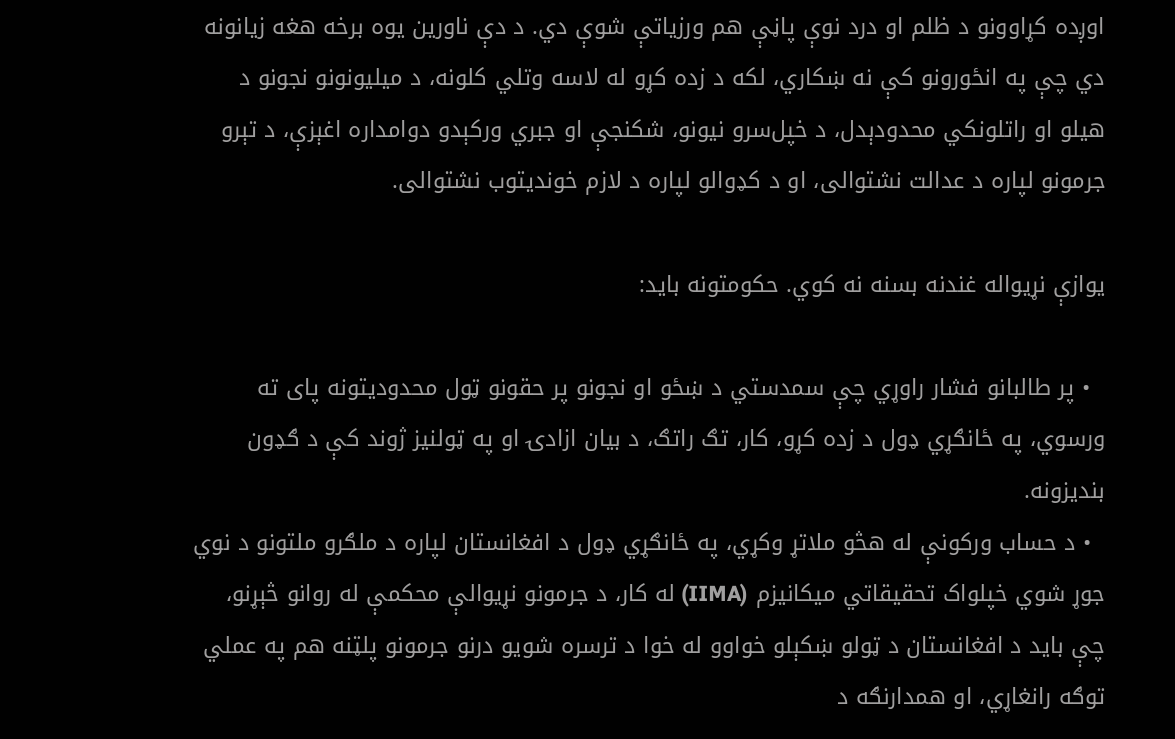اوږده کړاوونو د ظلم او درد نوې پاڼې هم ورزیاتې شوې دي. د دې ناورین یوه برخه هغه زیانونه دي چې په انځورونو کې نه ښکاري، لکه د زده کړو له لاسه وتلي کلونه، د میلیونونو نجونو د هیلو او راتلونکي محدودېدل، د خپل‌سرو نیونو، شکنجې او جبري ورکېدو دوامداره اغېزې، د تېرو جرمونو لپاره د عدالت نشتوالی، او د کډوالو لپاره د لازم خوندیتوب نشتوالی.

یوازې نړیواله غندنه بسنه نه کوي. حکومتونه باید:

  • پر طالبانو فشار راوړي چې سمدستي د ښځو او نجونو پر حقونو ټول محدودیتونه پای ته ورسوي، په ځانګړي ډول د زده کړو، کار، تګ راتګ، د بیان ازادۍ او په ټولنیز ژوند کې د ګډون بندیزونه.
  • د حساب ورکونې له هڅو ملاتړ وکړي، په ځانګړي ډول د افغانستان لپاره د ملګرو ملتونو د نوي جوړ شوي خپلواک تحقیقاتي میکانیزم (IIMA) له کار، د جرمونو نړیوالې محکمې له روانو څېړنو، چې باید د افغانستان د ټولو ښکېلو خواوو له خوا د ترسره شویو درنو جرمونو پلټنه هم په عملي توګه رانغاړي، او همدارنګه د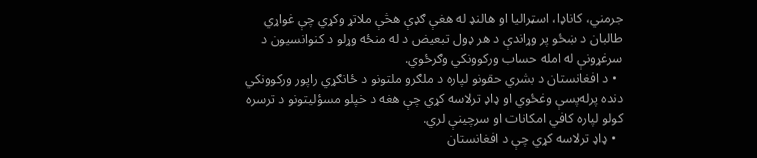جرمني، کاناډا، اسټرالیا او هالنډ له هغې ګډې هڅې ملاتړ وکړي چې غواړي طالبان د ښځو پر وړاندې د هر ډول تبعیض د له منځه وړلو د کنوانسیون د سرغړونې له امله حساب ورکوونکي وګرځوي.
  • د افغانستان د بشري حقونو لپاره د ملګرو ملتونو د ځانګړي راپور ورکوونکي دنده پرله‌پسې وغځوي او ډاډ ترلاسه کړي چې هغه د خپلو مسؤلیتونو د ترسره کولو لپاره کافي امکانات او سرچینې لري.
  • ډاډ ترلاسه کړي چې د افغانستان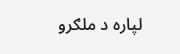لپاره د ملګرو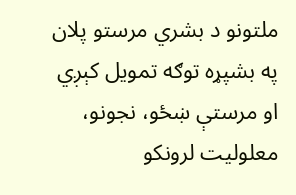ملتونو د بشري مرستو پلان په بشپړه توګه تمویل کېږي او مرستې ښځو، نجونو، معلولیت لرونکو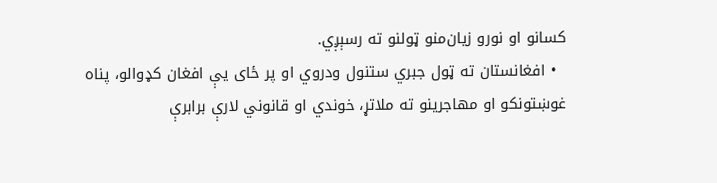کسانو او نورو زیان‌منو ټولنو ته رسېږي.
  • افغانستان ته ټول جبري ستنول ودروي او پر ځای یې افغان کډوالو، پناه غوښتونکو او مهاجرینو ته ملاتړ، خوندي او قانوني لارې برابرې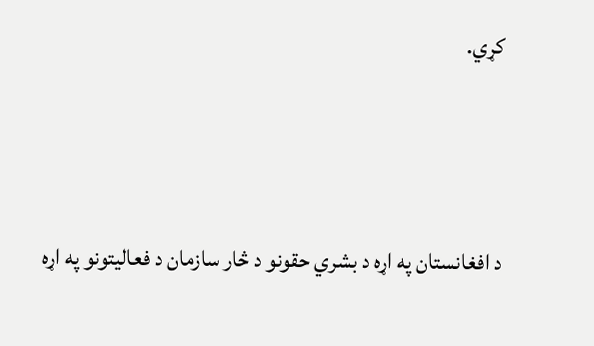کړي.





د افغانستان په اړه د بشري حقونو د څار سازمان د فعالیتونو په اړه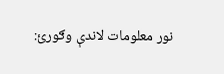نور معلومات لاندې وګورئ: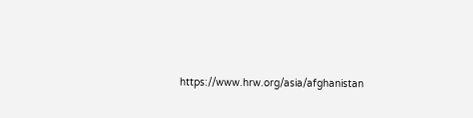https://www.hrw.org/asia/afghanistan